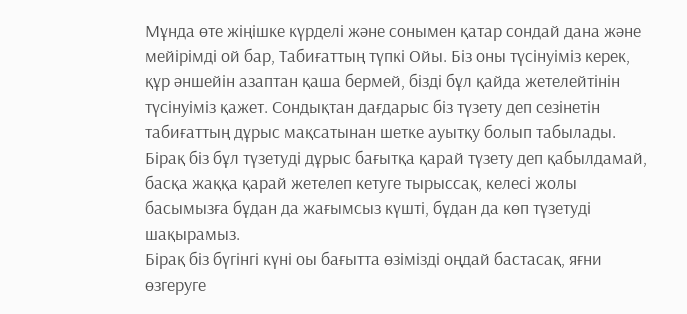Мұнда өте жіңішке күрделі және сонымен қатар сондай дана және мейірімді ой бар, Табиғаттың түпкі Ойы. Біз оны түсінуіміз керек, құр әншейін азаптан қаша бермей, бізді бұл қайда жетелейтінін түсінуіміз қажет. Сондықтан дағдарыс біз түзету деп сезінетін табиғаттың дұрыс мақсатынан шетке ауытқу болып табылады. Бірақ біз бұл түзетуді дұрыс бағытқа қарай түзету деп қабылдамай, басқа жаққа қарай жетелеп кетуге тырыссақ, келесі жолы басымызға бұдан да жағымсыз күшті, бұдан да көп түзетуді шақырамыз.
Бірақ біз бүгінгі күні оы бағытта өзімізді оңдай бастасақ, яғни өзгеруге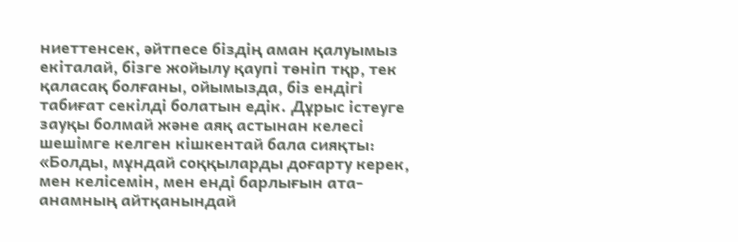ниеттенсек, әйтпесе біздің аман қалуымыз екіталай, бізге жойылу қаупі төніп тқр, тек қаласақ болғаны, ойымызда, біз ендігі табиғат секілді болатын едік. Дұрыс істеуге зауқы болмай және аяқ астынан келесі шешімге келген кішкентай бала сияқты: «Болды, мұндай соққыларды доғарту керек, мен келісемін, мен енді барлығын ата-анамның айтқанындай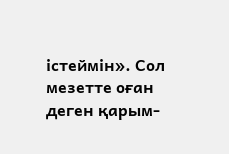істеймін». Сол мезетте оған деген қарым-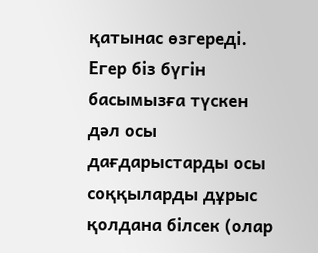қатынас өзгереді.
Егер біз бүгін басымызға түскен дәл осы дағдарыстарды осы соққыларды дұрыс қолдана білсек (олар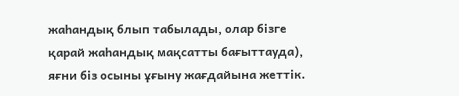жаһандық блып табылады, олар бізге қарай жаһандық мақсатты бағыттауда), яғни біз осыны ұғыну жағдайына жеттік.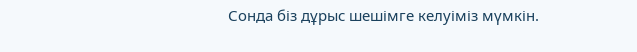Сонда біз дұрыс шешімге келуіміз мүмкін.